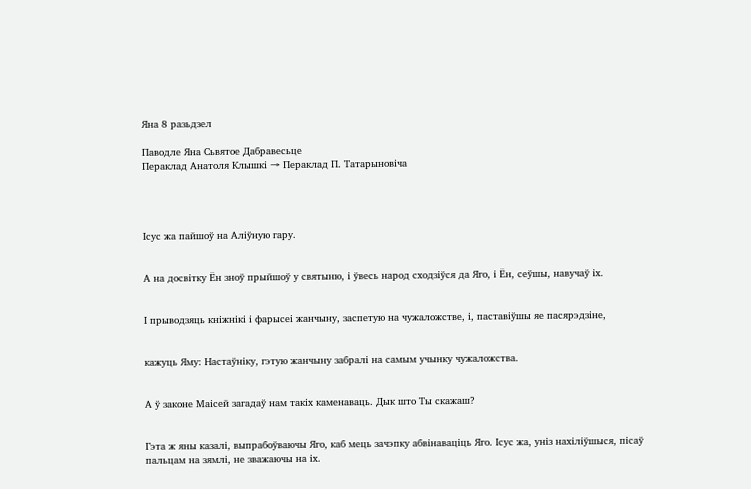Яна 8 разьдзел

Паводле Яна Сьвятое Дабравесьце
Пераклад Анатоля Клышкi → Пераклад П. Татарыновіча




Ісус жа пайшоў на Аліўную гару.


А на досвітку Ён зноў прыйшоў у святыню, і ўвесь народ сходзіўся да Яго, і Ён, сеўшы, навучаў іх.


І прыводзяць кніжнікі і фарысеі жанчыну, заспетую на чужаложстве, і, паставіўшы яе пасярэдзіне,


кажуць Яму: Настаўніку, гэтую жанчыну забралі на самым учынку чужаложства.


А ў законе Маісей загадаў нам такіх каменаваць. Дык што Ты скажаш?


Гэта ж яны казалі, выпрабоўваючы Яго, каб мець зачэпку абвінаваціць Яго. Ісус жа, уніз нахіліўшыся, пісаў пальцам на зямлі, не зважаючы на іх.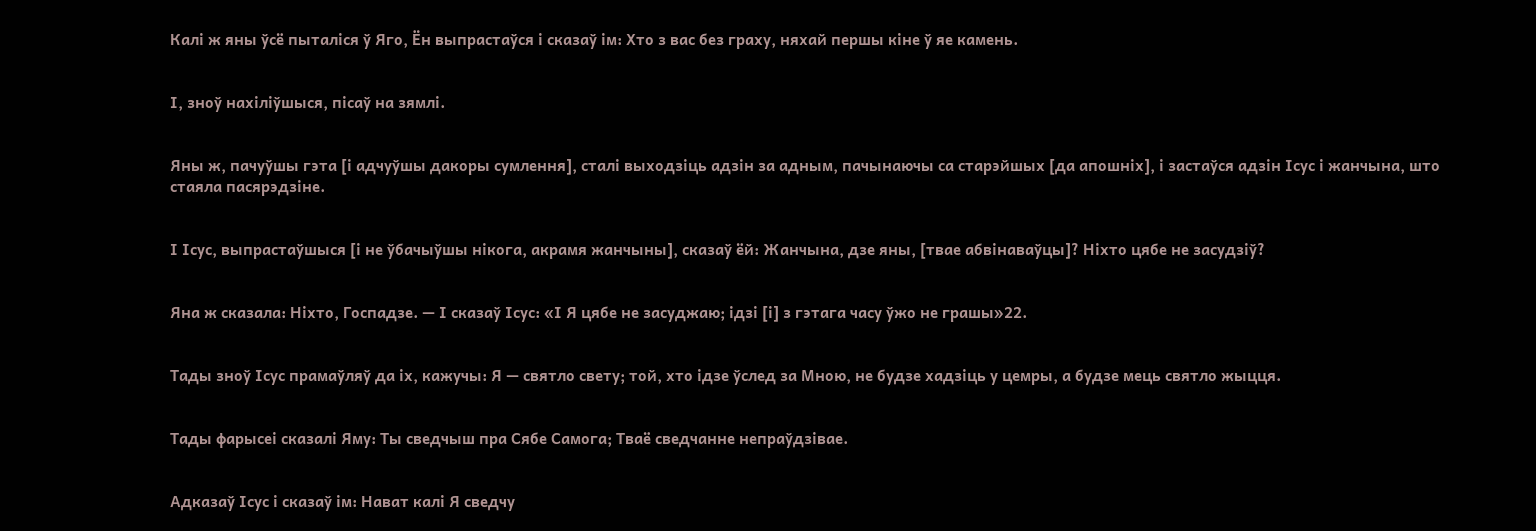Калі ж яны ўсё пыталіся ў Яго, Ён выпрастаўся і сказаў ім: Хто з вас без граху, няхай першы кіне ў яе камень.


І, зноў нахіліўшыся, пісаў на зямлі.


Яны ж, пачуўшы гэта [і адчуўшы дакоры сумлення], сталі выходзіць адзін за адным, пачынаючы са старэйшых [да апошніх], і застаўся адзін Ісус і жанчына, што стаяла пасярэдзіне.


І Ісус, выпрастаўшыся [і не ўбачыўшы нікога, акрамя жанчыны], сказаў ёй: Жанчына, дзе яны, [твае абвінаваўцы]? Ніхто цябе не засудзіў?


Яна ж сказала: Ніхто, Госпадзе. — І сказаў Ісус: «І Я цябе не засуджаю; ідзі [і] з гэтага часу ўжо не грашы»22.


Тады зноў Ісус прамаўляў да іх, кажучы: Я — святло свету; той, хто ідзе ўслед за Мною, не будзе хадзіць у цемры, а будзе мець святло жыцця.


Тады фарысеі сказалі Яму: Ты сведчыш пра Сябе Самога; Тваё сведчанне непраўдзівае.


Адказаў Ісус і сказаў ім: Нават калі Я сведчу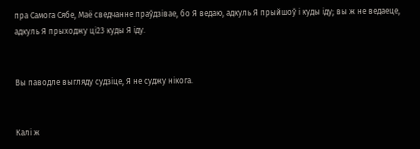пра Самога Сябе, Маё сведчанне праўдзівае, бо Я ведаю, адкуль Я прыйшоў і куды іду; вы ж не ведаеце, адкуль Я прыходжу ці23 куды Я іду.


Вы паводле выгляду судзіце, Я не суджу нікога.


Калі ж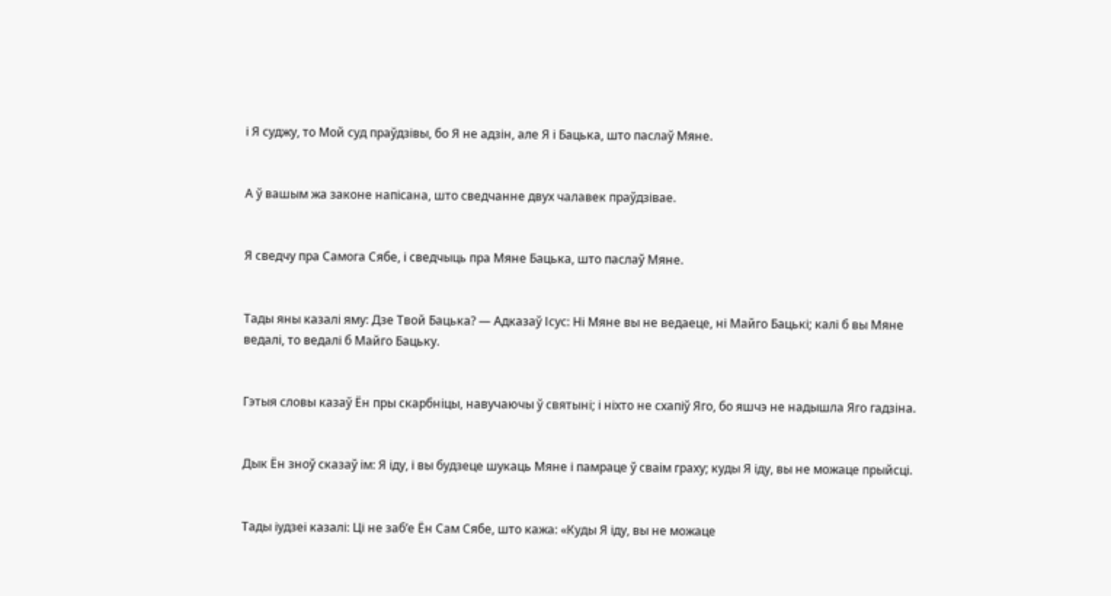і Я суджу, то Мой суд праўдзівы, бо Я не адзін, але Я і Бацька, што паслаў Мяне.


А ў вашым жа законе напісана, што сведчанне двух чалавек праўдзівае.


Я сведчу пра Самога Сябе, і сведчыць пра Мяне Бацька, што паслаў Мяне.


Тады яны казалі яму: Дзе Твой Бацька? — Адказаў Ісус: Ні Мяне вы не ведаеце, ні Майго Бацькі; калі б вы Мяне ведалі, то ведалі б Майго Бацьку.


Гэтыя словы казаў Ён пры скарбніцы, навучаючы ў святыні; і ніхто не схапіў Яго, бо яшчэ не надышла Яго гадзіна.


Дык Ён зноў сказаў ім: Я іду, і вы будзеце шукаць Мяне і памраце ў сваім граху; куды Я іду, вы не можаце прыйсці.


Тады іудзеі казалі: Ці не заб’е Ён Сам Сябе, што кажа: «Куды Я іду, вы не можаце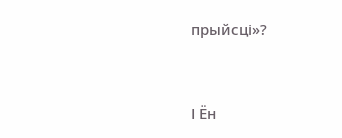прыйсці»?


І Ён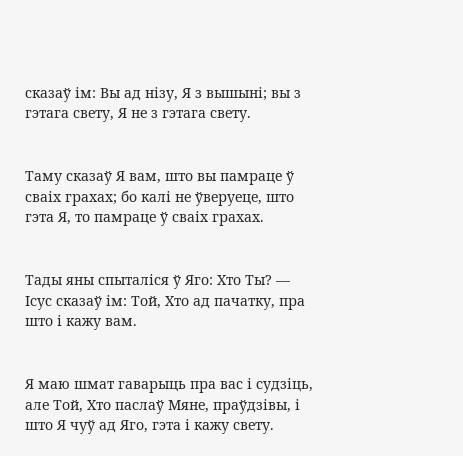сказаў ім: Вы ад нізу, Я з вышыні; вы з гэтага свету, Я не з гэтага свету.


Таму сказаў Я вам, што вы памраце ў сваіх грахах; бо калі не ўверуеце, што гэта Я, то памраце ў сваіх грахах.


Тады яны спыталіся ў Яго: Хто Ты? — Ісус сказаў ім: Той, Хто ад пачатку, пра што і кажу вам.


Я маю шмат гаварыць пра вас і судзіць, але Той, Хто паслаў Мяне, праўдзівы, і што Я чуў ад Яго, гэта і кажу свету.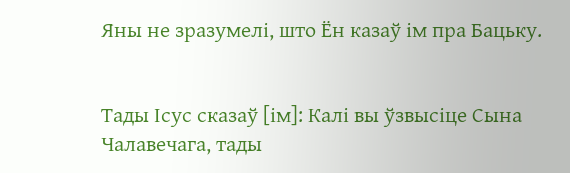Яны не зразумелі, што Ён казаў ім пра Бацьку.


Тады Ісус сказаў [ім]: Калі вы ўзвысіце Сына Чалавечага, тады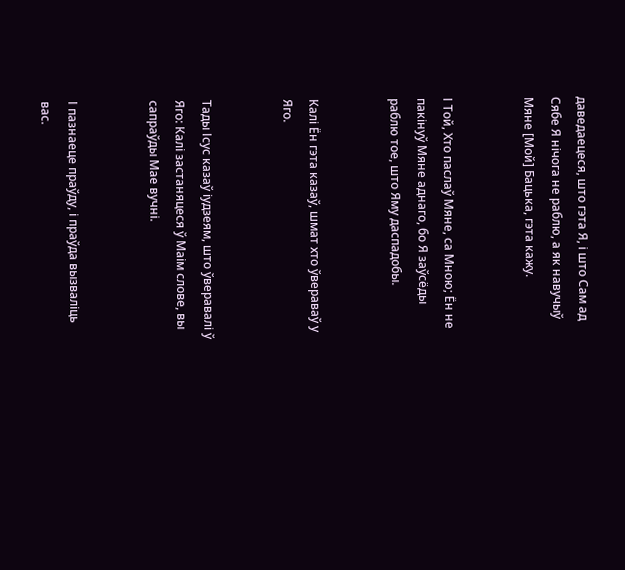даведаецеся, што гэта Я, і што Сам ад Сябе Я нічога не раблю, а як навучыў Мяне [Мой] Бацька, гэта кажу.


І Той, Хто паслаў Мяне, са Мною; Ён не пакінуў Мяне аднаго, бо Я заўсёды раблю тое, што Яму даспадобы.


Калі Ён гэта казаў, шмат хто ўвераваў у Яго.


Тады Ісус казаў іудзеям, што ўверавалі ў Яго: Калі застаняцеся ў Маім слове, вы сапраўды Мае вучні.


І пазнаеце праўду, і праўда вызваліць вас.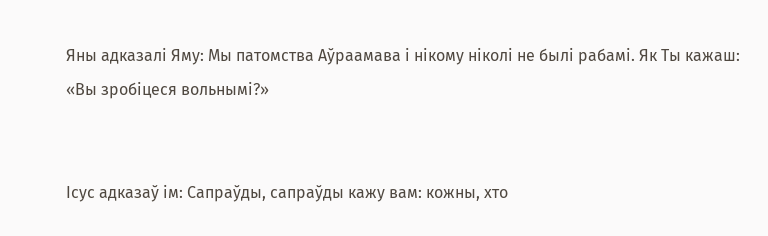Яны адказалі Яму: Мы патомства Аўраамава і нікому ніколі не былі рабамі. Як Ты кажаш: «Вы зробіцеся вольнымі?»


Ісус адказаў ім: Сапраўды, сапраўды кажу вам: кожны, хто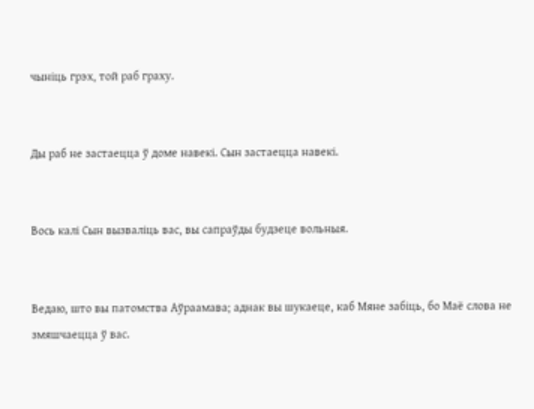чыніць грэх, той раб граху.


Ды раб не застаецца ў доме навекі. Сын застаецца навекі.


Вось калі Сын вызваліць вас, вы сапраўды будзеце вольныя.


Ведаю, што вы патомства Аўраамава; аднак вы шукаеце, каб Мяне забіць, бо Маё слова не змяшчаецца ў вас.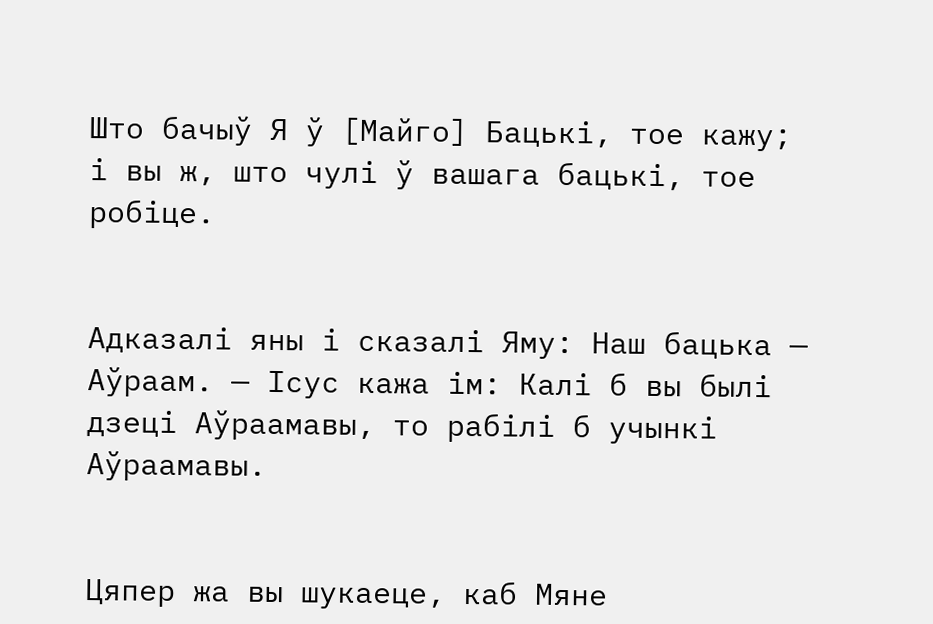Што бачыў Я ў [Майго] Бацькі, тое кажу; і вы ж, што чулі ў вашага бацькі, тое робіце.


Адказалі яны і сказалі Яму: Наш бацька — Аўраам. — Ісус кажа ім: Калі б вы былі дзеці Аўраамавы, то рабілі б учынкі Аўраамавы.


Цяпер жа вы шукаеце, каб Мяне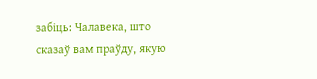забіць: Чалавека, што сказаў вам праўду, якую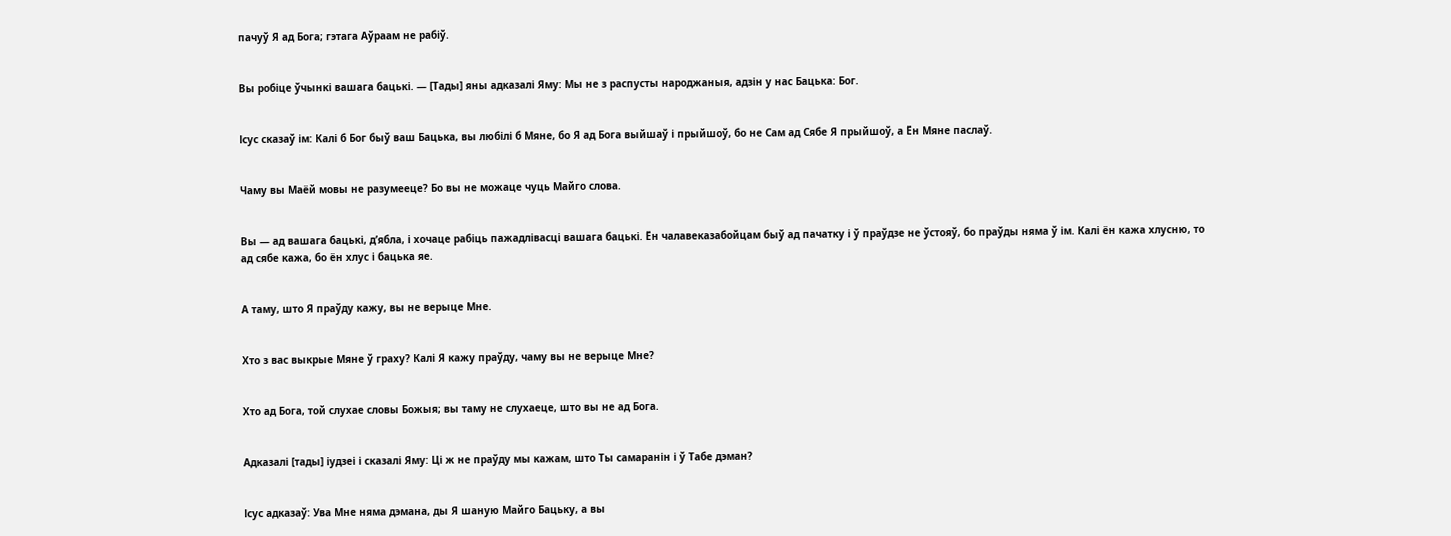пачуў Я ад Бога; гэтага Аўраам не рабіў.


Вы робіце ўчынкі вашага бацькі. — [Тады] яны адказалі Яму: Мы не з распусты народжаныя, адзін у нас Бацька: Бог.


Ісус сказаў ім: Калі б Бог быў ваш Бацька, вы любілі б Мяне, бо Я ад Бога выйшаў і прыйшоў, бо не Сам ад Сябе Я прыйшоў, а Ён Мяне паслаў.


Чаму вы Маёй мовы не разумееце? Бо вы не можаце чуць Майго слова.


Вы — ад вашага бацькі, д’ябла, і хочаце рабіць пажадлівасці вашага бацькі. Ён чалавеказабойцам быў ад пачатку і ў праўдзе не ўстояў, бо праўды няма ў ім. Калі ён кажа хлусню, то ад сябе кажа, бо ён хлус і бацька яе.


А таму, што Я праўду кажу, вы не верыце Мне.


Хто з вас выкрые Мяне ў граху? Калі Я кажу праўду, чаму вы не верыце Мне?


Хто ад Бога, той слухае словы Божыя; вы таму не слухаеце, што вы не ад Бога.


Адказалі [тады] іудзеі і сказалі Яму: Ці ж не праўду мы кажам, што Ты самаранін і ў Табе дэман?


Ісус адказаў: Ува Мне няма дэмана, ды Я шаную Майго Бацьку, а вы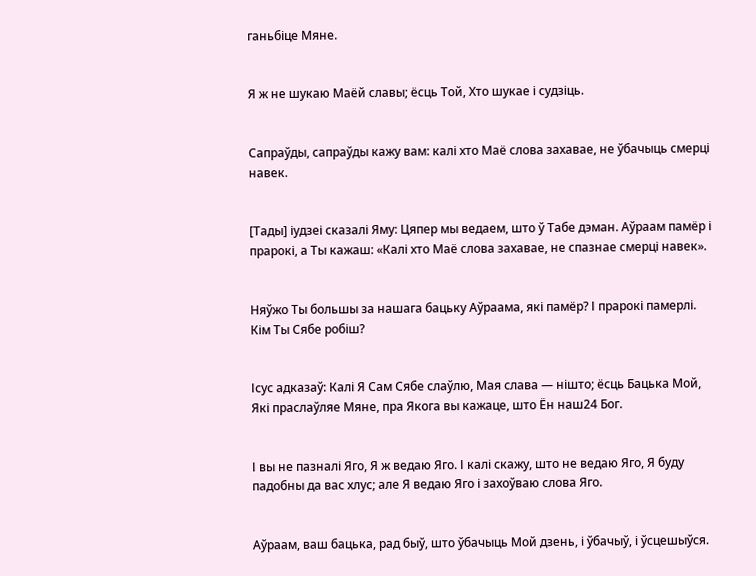ганьбіце Мяне.


Я ж не шукаю Маёй славы; ёсць Той, Хто шукае і судзіць.


Сапраўды, сапраўды кажу вам: калі хто Маё слова захавае, не ўбачыць смерці навек.


[Тады] іудзеі сказалі Яму: Цяпер мы ведаем, што ў Табе дэман. Аўраам памёр і прарокі, а Ты кажаш: «Калі хто Маё слова захавае, не спазнае смерці навек».


Няўжо Ты большы за нашага бацьку Аўраама, які памёр? І прарокі памерлі. Кім Ты Сябе робіш?


Ісус адказаў: Калі Я Сам Сябе слаўлю, Мая слава — нішто; ёсць Бацька Мой, Які праслаўляе Мяне, пра Якога вы кажаце, што Ён наш24 Бог.


І вы не пазналі Яго, Я ж ведаю Яго. І калі скажу, што не ведаю Яго, Я буду падобны да вас хлус; але Я ведаю Яго і захоўваю слова Яго.


Аўраам, ваш бацька, рад быў, што ўбачыць Мой дзень, і ўбачыў, і ўсцешыўся.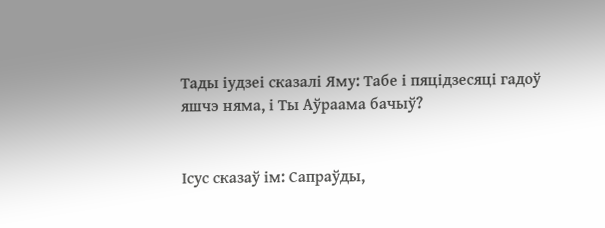Тады іудзеі сказалі Яму: Табе і пяцідзесяці гадоў яшчэ няма, і Ты Аўраама бачыў?


Ісус сказаў ім: Сапраўды,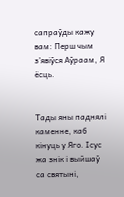сапраўды кажу вам: Перш чым з’явіўся Аўраам, Я ёсць.


Тады яны паднялі каменне, каб кінуць у Яго. Ісус жа знік і выйшаў са святыні,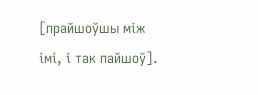[прайшоўшы між імі, і так пайшоў].